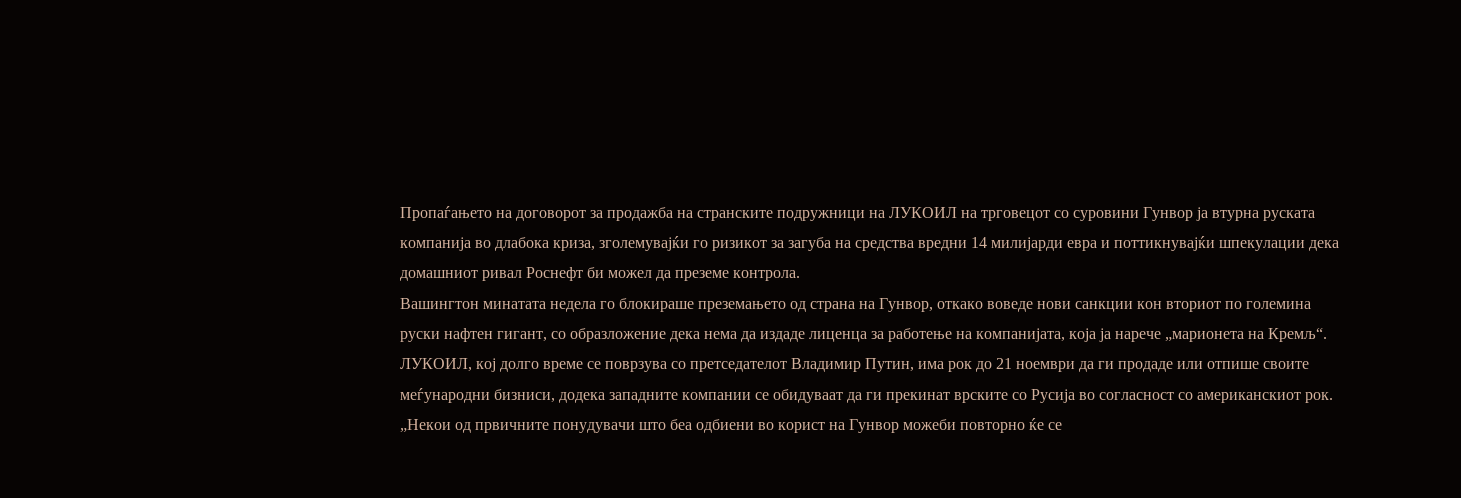Пропаѓањето на договорот за продажба на странските подружници на ЛУКОИЛ на трговецот со суровини Гунвор ја втурна руската компанија во длабока криза, зголемувајќи го ризикот за загуба на средства вредни 14 милијарди евра и поттикнувајќи шпекулации дека домашниот ривал Роснефт би можел да преземе контрола.
Вашингтон минатата недела го блокираше преземањето од страна на Гунвор, откако воведе нови санкции кон вториот по големина руски нафтен гигант, со образложение дека нема да издаде лиценца за работење на компанијата, која ја нарече „марионета на Кремљ“.
ЛУКОИЛ, кој долго време се поврзува со претседателот Владимир Путин, има рок до 21 ноември да ги продаде или отпише своите меѓународни бизниси, додека западните компании се обидуваат да ги прекинат врските со Русија во согласност со американскиот рок.
„Некои од првичните понудувачи што беа одбиени во корист на Гунвор можеби повторно ќе се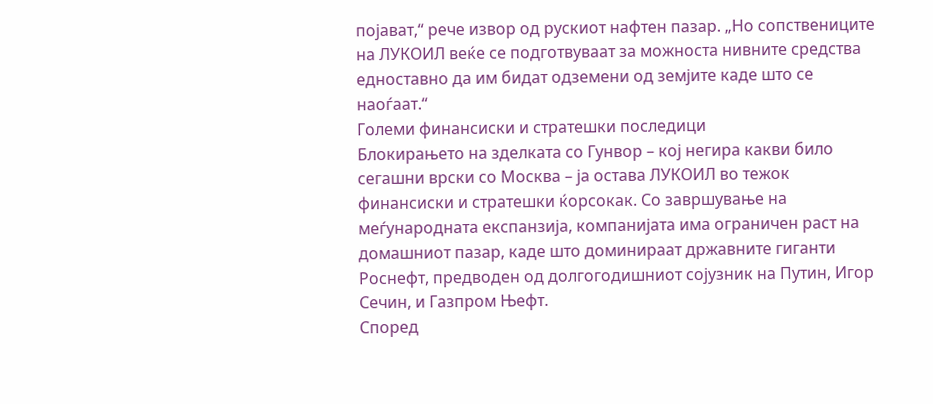појават,“ рече извор од рускиот нафтен пазар. „Но сопствениците на ЛУКОИЛ веќе се подготвуваат за можноста нивните средства едноставно да им бидат одземени од земјите каде што се наоѓаат.“
Големи финансиски и стратешки последици
Блокирањето на зделката со Гунвор – кој негира какви било сегашни врски со Москва – ја остава ЛУКОИЛ во тежок финансиски и стратешки ќорсокак. Со завршување на меѓународната експанзија, компанијата има ограничен раст на домашниот пазар, каде што доминираат државните гиганти Роснефт, предводен од долгогодишниот сојузник на Путин, Игор Сечин, и Газпром Њефт.
Според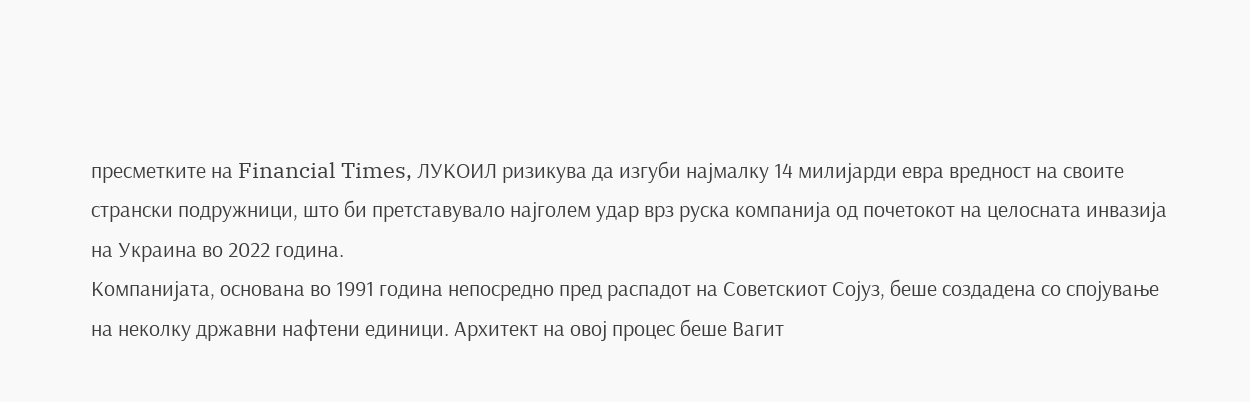пресметките на Financial Times, ЛУКОИЛ ризикува да изгуби најмалку 14 милијарди евра вредност на своите странски подружници, што би претставувало најголем удар врз руска компанија од почетокот на целосната инвазија на Украина во 2022 година.
Компанијата, основана во 1991 година непосредно пред распадот на Советскиот Сојуз, беше создадена со спојување на неколку државни нафтени единици. Архитект на овој процес беше Вагит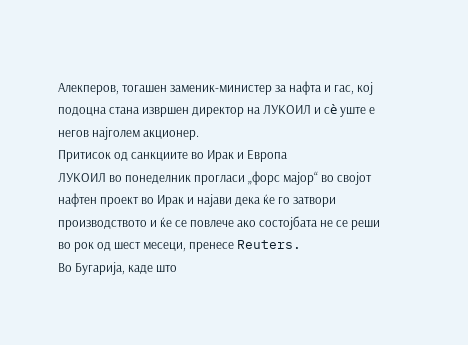Алекперов, тогашен заменик-министер за нафта и гас, кој подоцна стана извршен директор на ЛУКОИЛ и сè уште е негов најголем акционер.
Притисок од санкциите во Ирак и Европа
ЛУКОИЛ во понеделник прогласи „форс мајор“ во својот нафтен проект во Ирак и најави дека ќе го затвори производството и ќе се повлече ако состојбата не се реши во рок од шест месеци, пренесе Reuters.
Во Бугарија, каде што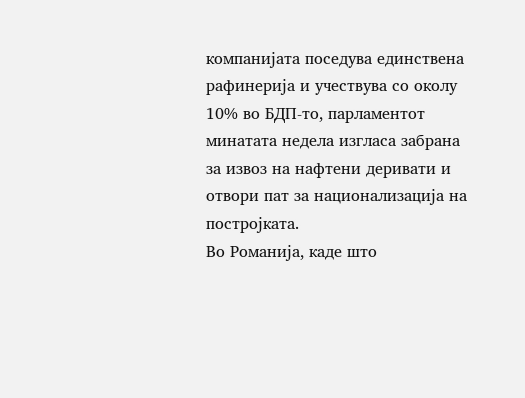компанијата поседува единствена рафинерија и учествува со околу 10% во БДП-то, парламентот минатата недела изгласа забрана за извоз на нафтени деривати и отвори пат за национализација на постројката.
Во Романија, каде што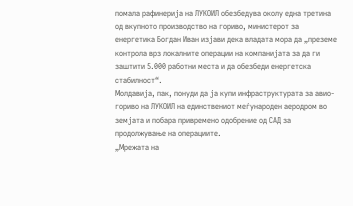помала рафинерија на ЛУКОИЛ обезбедува околу една третина од вкупното производство на гориво, министерот за енергетика Богдан Иван изјави дека владата мора да „преземе контрола врз локалните операции на компанијата за да ги заштити 5.000 работни места и да обезбеди енергетска стабилност“.
Молдавија, пак, понуди да ја купи инфраструктурата за авио-гориво на ЛУКОИЛ на единствениот меѓународен аеродром во земјата и побара привремено одобрение од САД за продолжување на операциите.
„Мрежата на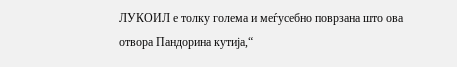ЛУКОИЛ е толку голема и меѓусебно поврзана што ова отвора Пандорина кутија,“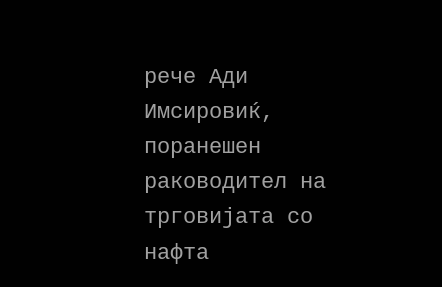рече Ади Имсировиќ, поранешен раководител на трговијата со нафта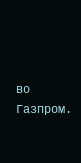во Газпром.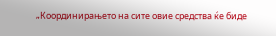„Координирањето на сите овие средства ќе биде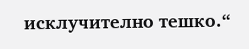исклучително тешко.“